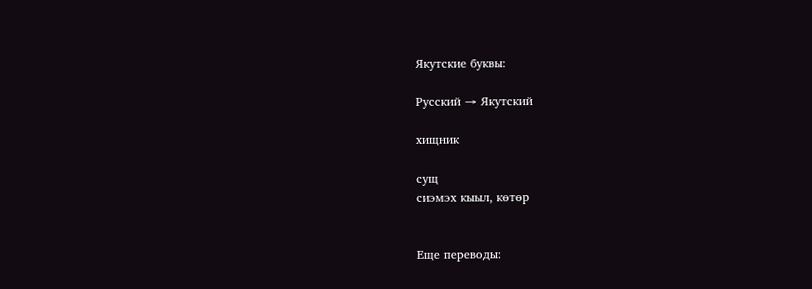Якутские буквы:

Русский → Якутский

хищник

сущ
сиэмэх кыыл, көтөр


Еще переводы: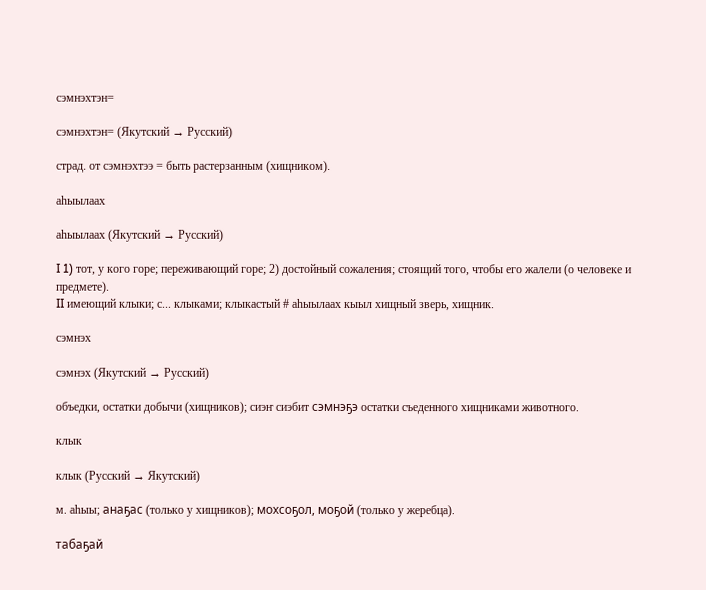сэмнэхтэн=

сэмнэхтэн= (Якутский → Русский)

страд. от сэмнэхтээ = быть растерзанным (хищником).

аһыылаах

аһыылаах (Якутский → Русский)

I 1) тот, у кого горе; переживающий горе; 2) достойный сожаления; стоящий того, чтобы его жалели (о человеке и предмете).
II имеющий клыки; с... клыками; клыкастый # аһыылаах кыыл хищный зверь, хищник.

сэмнэх

сэмнэх (Якутский → Русский)

объедки, остатки добычи (хищников); сиэҥ сиэбит сэмнэҕэ остатки съеденного хищниками животного.

клык

клык (Русский → Якутский)

м. аһыы; анаҕас (только у хищников); мохсоҕол, моҕой (только у жеребца).

табаҕай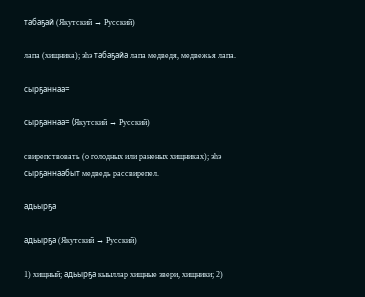табаҕай (Якутский → Русский)

лапа (хищника); эһэ табаҕайа лапа медведя, медвежья лапа.

сырҕаннаа=

сырҕаннаа= (Якутский → Русский)

свирепствовать (о голодных или раненых хищниках); эһэ сырҕаннаабыт медведь рассвирепел.

адьырҕа

адьырҕа (Якутский → Русский)

1) хищный; адьырҕа кыыллар хищные звери, хищники; 2)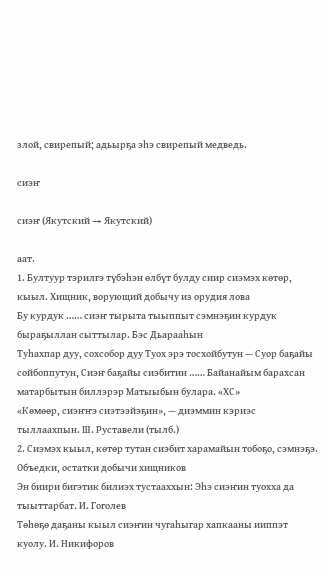злой, свирепый; адьырҕа эһэ свирепый медведь.

сиэҥ

сиэҥ (Якутский → Якутский)

аат.
1. Бултуур тэрилгэ түбэһэн өлбүт булду сиир сиэмэх көтөр, кыыл. Хищник, ворующий добычу из орудия лова
Бу курдук …… сиэҥ тырыта тыыппыт сэмнэҕин курдук быраҕыллан сыттылар. Бэс Дьарааһын
Туһахпар дуу, сохсобор дуу Туох эрэ тосхойбутун — Суор баҕайы сойбоппутун, Сиэҥ баҕайы сиэбитин …… Байанайым барахсан матарбытын биллэрэр Матыыбын булара. «ХС»
«Көмөөр, сиэҥҥэ сиэтээйэҕин», — диэммин кэриэс тыллаахпын. Ш. Руставели (тылб.)
2. Сиэмэх кыыл, көтөр тутан сиэбит харамайын тобоҕо, сэмнэҕэ. Объедки, остатки добычи хищников
Эн биири бигэтик билиэх тустааххын: Эһэ сиэҥин туохха да тыыттарбат. И. Гоголев
Төһөҕө даҕаны кыыл сиэҥин чугаһыгар хапкааны ииппэт куолу. И. Никифоров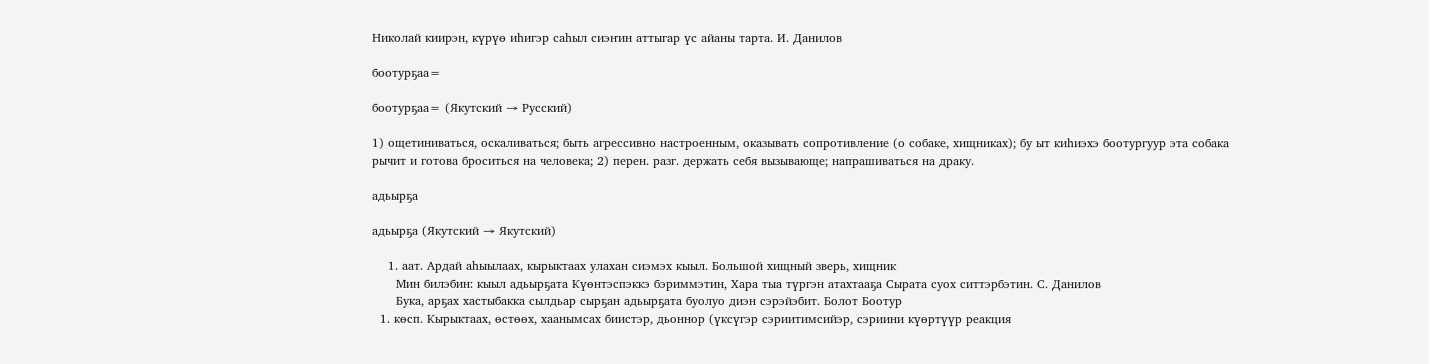Николай киирэн, күрүө иһигэр саһыл сиэҥин аттыгар үс айаны тарта. И. Данилов

боотурҕаа=

боотурҕаа= (Якутский → Русский)

1) ощетиниваться, оскаливаться; быть агрессивно настроенным, оказывать сопротивление (о собаке, хищниках); бу ыт киһиэхэ боотургуур эта собака рычит и готова броситься на человека; 2) перен. разг. держать себя вызывающе; напрашиваться на драку.

адьырҕа

адьырҕа (Якутский → Якутский)

    1. аат. Ардай аһыылаах, кырыктаах улахан сиэмэх кыыл. Большой хищный зверь, хищник
      Мин билэбин: кыыл адьырҕата Күөнтэспэккэ бэриммэтин, Хара тыа түргэн атахтааҕа Сырата суох ситтэрбэтин. С. Данилов
      Бука, арҕах хастыбакка сылдьар сырҕан адьырҕата буолуо диэн сэрэйэбит. Болот Боотур
  1. көсп. Кырыктаах, өстөөх, хаанымсах биистэр, дьоннор (үксүгэр сэриитимсийэр, сэриини күөртүүр реакция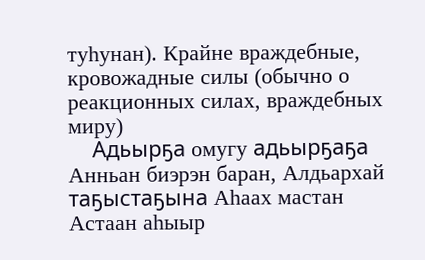туһунан). Крайне враждебные, кровожадные силы (обычно о реакционных силах, враждебных миру)
    Адьырҕа омугу адьырҕаҕа Анньан биэрэн баран, Алдьархай таҕыстаҕына Аһаах мастан Астаан аһыыр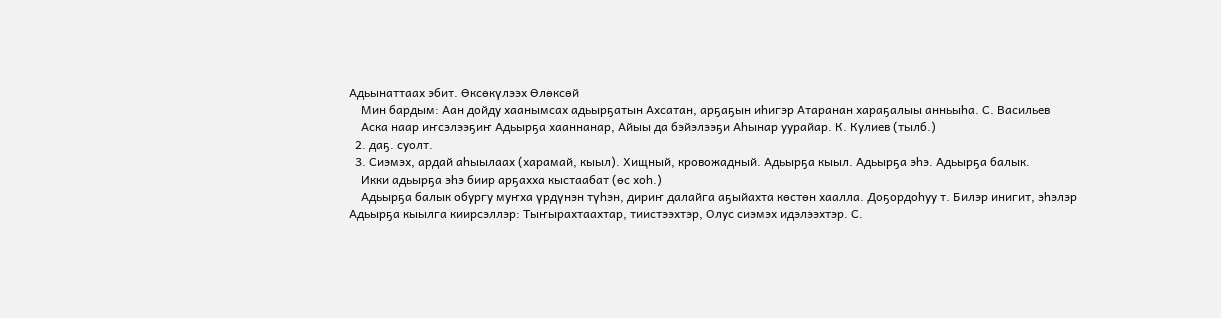Адьынаттаах эбит. Өксөкүлээх Өлөксөй
    Мин бардым: Аан дойду хаанымсах адьырҕатын Ахсатан, арҕаҕын иһигэр Атаранан хараҕалыы анньыһа. С. Васильев
    Аска наар иҥсэлээҕиҥ Адьырҕа хааннанар, Айыы да бэйэлээҕи Аһынар уурайар. К. Кулиев (тылб.)
  2. даҕ. суолт.
  3. Сиэмэх, ардай аһыылаах (харамай, кыыл). Хищный, кровожадный. Адьырҕа кыыл. Адьырҕа эһэ. Адьырҕа балык.
    Икки адьырҕа эһэ биир арҕахха кыстаабат (өс хоһ.)
    Адьырҕа балык обургу муҥха үрдүнэн түһэн, дириҥ далайга аҕыйахта көстөн хаалла. Доҕордоһуу т. Билэр инигит, эһэлэр Адьырҕа кыылга киирсэллэр: Тыҥырахтаахтар, тиистээхтэр, Олус сиэмэх идэлээхтэр. С.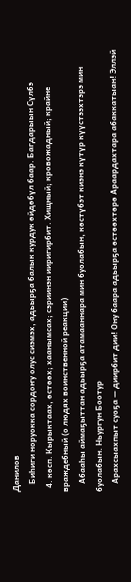Данилов
    Биһиги норуокка сордоҥу олус сиэмэх, адьырҕа балык курдук өйдөбүл баар. Багдарыын Сүлбэ
  4. көсп. Кырыктаах, өстөөх; хаанымсах; сэриинэн ииригирбит. Хищный; кровожадный; крайне враждебный (о людях воинственной реакции)
    Абааһы аймаҕыттан адьырҕа атамааннара мин буолабын, көстүбэт киэнэ күтүр күүстээхтэрэ мин буолабын. Ньургун Боотур
    Арахсыахпыт суоҕа — диирбит дии! Ону баара адьырҕа өстөөхтөрө Араардахтара абаккатыан! Эллэй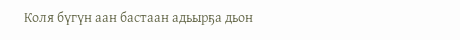Коля бүгүн аан бастаан адьырҕа дьон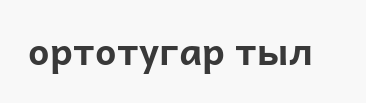ортотугар тыл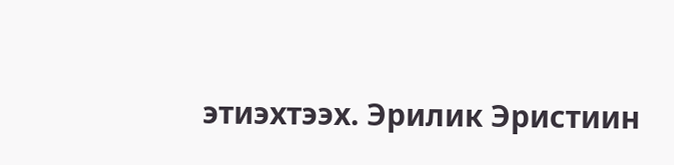этиэхтээх. Эрилик Эристиин